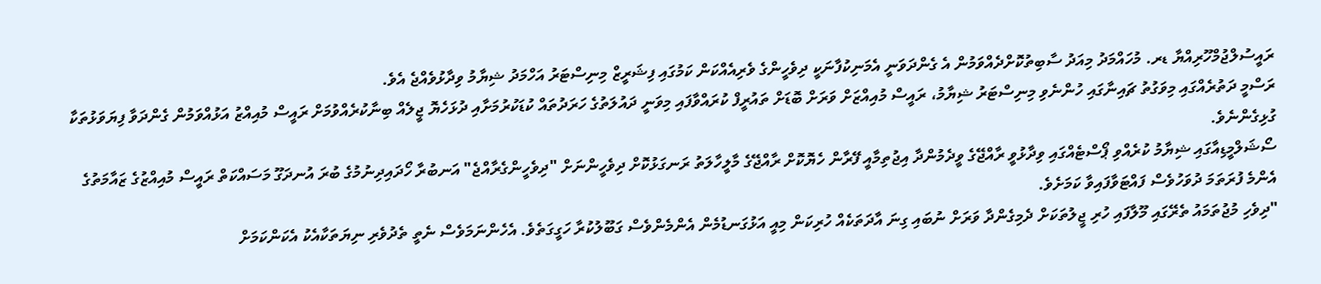ރައީސުލްޖުމްހޫރިއްޔާ ޑރ. މުހައްމަދު މިއަދު ސާބިތުކޮށްދެއްވަމުން އެ ގެންދަވަނީ އެމަނިކުފާނަކީ ދިވެހީންގެ ވެރިއެއްކަން ކަމުގައި ފިޝަރީޒް މިނިސްޓަރު އަހްމަދު ޝިޔާމު ވިދާޅުވެއްޖެ އެވެ.
ރަސްމީ ދަތުރެއްގައި މިވަގުތު ޗައިނާގައި ހުންނެވި މިނިސްޓަރު ޝިޔާމު، ރައީސް މުއިއްޒަށް ވަރަށް ބޮޑަށް ތައުރީފް ކުރައްވާފައި މިވަނީ ދައުލަތުގެ ހަރަދުތައް ކުޑަކުރުމަށާއި ދުޅަހެޔޮ ޖީލެއް ބިނާކުރެއްވުމަށް ރައީސް މުއިއްޒު އަޅުއްވަމުން ގެންދަވާ ފިޔަވަޅުތަކާ ގުޅިގެންނެވެ.
ސޯޝަލްމީޑިއާގައި ޝިޔާމު ކުރެއްވި ޕޯސްޓެއްގައި ވިދާޅުވީ ރާއްޖޭގެ ވީދެމުންދާ އިޖުތިމާއީ ފޭރާން ހެޔޮކޮށް ރާއްޖޭގެ މާލީހާލަތު ރަނގަޅުކޮށް ދިވެހީންނަށް "ދިވެހީންގެރާއްޖެ" އަނބުރާ ހޯދައިދިނުމުގެ ބުރަ އުނދަގޫ މަސައްކަތް ރައީސް މުއިއްޒުގެ ޒައާމަތުގެ އެންމެ ފުރަތަމަ ދުވަހުވެސް ފައްޓަވާފައިވާ ކަމަށެވެ.
"ދިވެހި މުޖުތަމައު ތެރޭގައި މޫލާފައި ހުރި ޖީލުތަކަށް ދެމިގެންދާ ވަރަށް ނުބައި ގިނަ އާދަތަކެއް ހުރިކަން މިއީ އަޅުގަނޑުމެން އެންމެންވެސް ގަބޫލުކުރާ ހަގީގަތެވެ. އެހެންނަމަވެސް ނެތީ ތެދުވެރި ނިޔަތަކާއެކު އެކަންކަމަށް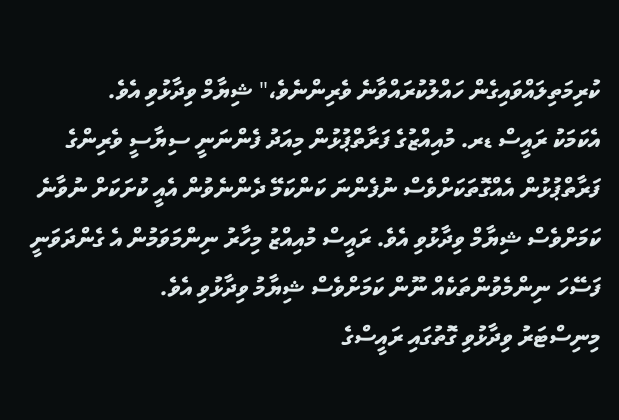ކުރިމަތިލައްވައިގެން ހައްލުކުރައްވާނެ ވެރިންނެވެ،" ޝިޔާމް ވިދާޅުވި އެވެ.
އެކަމަކު ރައީސް ޑރ. މުއިއްޒުގެ ފަރާތްޕުޅުން މިއަދު ފެންނަނީ ސިޔާސީ ވެރިންގެ ފަރާތްޕުޅުން އެއްގޮތަކަށްވެސް ނުފެންނަ ކަންކަމޭ ދެންނެވުން އެއީ ކުށަކަށް ނުވާނެ ކަމަށްވެސް ޝިޔާމް ވިދާޅުވި އެވެ. ރައީސް މުއިއްޒު މިހާރު ނިންމަވަމުން އެ ގެންދަވަނީ ފަސޭހަ ނިންމެވުންތަކެއް ނޫން ކަމަށްވެސް ޝިޔާމު ވިދާޅުވި އެވެ.
މިނިސްޓަރު ވިދާޅުވި ގޮތުގައި ރައީސްގެ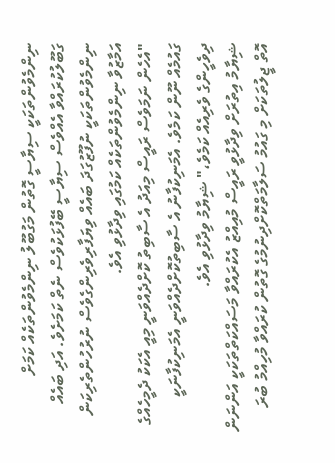ނިންމެވުންތަކަކީ ސިޔާސީ ގޮތުން މަގުބޫލު ނިންމެވުންތަކެއް ކަމަށް ގަބޫލުކުރައްވާ އެއްވެސް ސިޔާސީ ބޭފުޅަކުވެސް ނެތް ކަމަށެވެ. އަދި ބައެއް ނިންމެވުންތަކަކީ ނުފޫޒުގަދަ ބައެއް ވިޔަފާރިވެރިންގެވެސް ނުރުހުންތެރިކަން އަމާޒުވާ ނިންމެވުންތަކެއް ކަމުގައި ވިދާޅުވި އެވެ.
"އެހެން ނަމަވެސް ރައީސް މިއަދު އެ ސާބިތު ކޮށްދެއްވަނީ މިއީ އެކަކު ދެމީހެއްގެ ގައުމެއް ނޫން ކަމެވެ. އެމަނިކުފާނު އެ ސާބިތުކޮށްދެއްވަނީ އެމަނިކުފާނަކީ ދިވެހީންގެ ވެރިއެއް ކަމެވެ،" ޝިޔާމު ވިދާޅުވި އެވެ.
ޝިޔާމު އިތުރަށް ވިދާޅުވީ ރައީސް މުއިއްޒު އެކުރައްވާ މަސައްކަތްތަކަކީ އަންނަން އޮތް ޖީލުތަކަށް މި ގައުމު ސަލާމަތްކޮށްދިނުމުގެ ގޮތުން ކުރައްވާ މުހިއްމު ބުރަ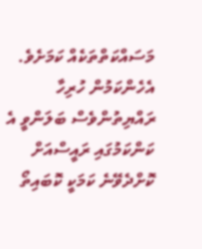މަސައްކަތްތަކެއް ކަމަށެވެ. އެހެންކަމުން ހުރިހާ ރައްޔިތުންވެސް ބަލަންވީ އެ ކަންކަމުގައި ރައީސްއަށް ކޮށްދެވޭނެ ކަމަކީ ކޮބައިތޯ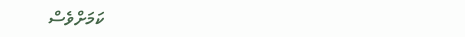ކަމަށްވެސް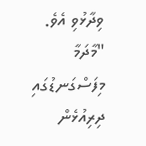ވިދާޅުވި އެވެ.
"މާދަމާ މިފަސްގަނޑުގައި ދިރިއުޅެން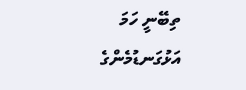ތިބޭނީ ހަމަ އަޅުގަނޑުމެންގެ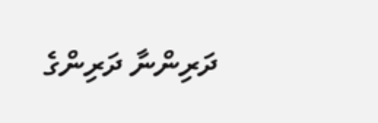ދަރިންނާ ދަރިންގެ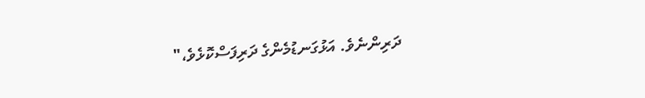ދަރިންނެވެ. އަޅުގަނޑުމެންގެ ދަރިފަސްކޮޅެވެ،"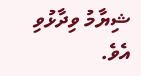ޝިޔާމު ވިދާޅުވި އެވެ.